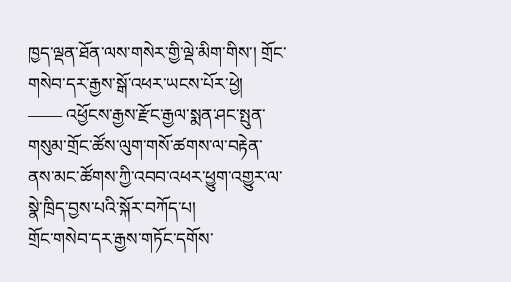ཁྱད་ལྡན་ཐོན་ལས་གསེར་གྱི་ལྡེ་མིག་གིས་། གྲོང་གསེབ་དར་རྒྱས་སྒོ་འཕར་ཡངས་པོར་ཕྱེ།
—— འཕྱོངས་རྒྱས་རྫོང་རྒྱལ་སྨན་ཤང་སྤུན་གསུམ་གྲོང་ཚོས་ལུག་གསོ་ཚགས་ལ་བརྟེན་ནས་མང་ཚོགས་ཀྱི་འབབ་འཕར་ཕྱུག་འགྱུར་ལ་སྣེ་ཁྲིད་བྱས་པའི་སྐོར་བཀོད་པ།
གྲོང་གསེབ་དར་རྒྱས་གཏོང་དགོས་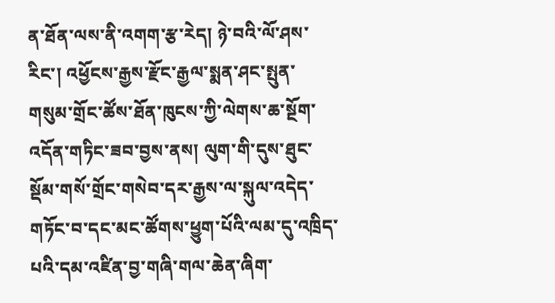ན་ཐོན་ལས་ནི་འགག་རྩ་རེད། ཉེ་བའི་ལོ་ཤས་རིང་། འཕྱོངས་རྒྱས་རྫོང་རྒྱལ་སྨན་ཤང་སྤུན་གསུམ་གྲོང་ཚོས་ཐོན་ཁུངས་ཀྱི་ལེགས་ཆ་སྔོག་འདོན་གཏིང་ཟབ་བྱས་ནས། ལུག་གི་དུས་ཐུང་སྡོམ་གསོ་གྲོང་གསེབ་དར་རྒྱས་ལ་སྐུལ་འདེད་གཏོང་བ་དང་མང་ཚོགས་ཕྱུག་པོའི་ལམ་དུ་འཁྲིད་པའི་དམ་འཛིན་བྱ་གཞི་གལ་ཆེན་ཞིག་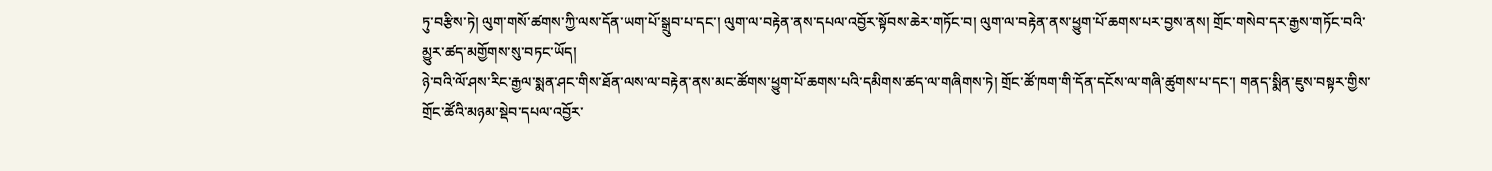ཏུ་བརྩིས་ཏེ། ལུག་གསོ་ཚགས་ཀྱི་ལས་དོན་ཡག་པོ་སྒྲུབ་པ་དང་། ལུག་ལ་བརྟེན་ནས་དཔལ་འབྱོར་སྟོབས་ཆེར་གཏོང་བ། ལུག་ལ་བརྟེན་ནས་ཕྱུག་པོ་ཆགས་པར་བྱས་ནས། གྲོང་གསེབ་དར་རྒྱས་གཏོང་བའི་མྱུར་ཚད་མགྱོགས་སུ་བཏང་ཡོད།
ཉེ་བའི་ལོ་ཤས་རིང་རྒྱལ་སྨན་ཤང་གིས་ཐོན་ལས་ལ་བརྟེན་ནས་མང་ཚོགས་ཕྱུག་པོ་ཆགས་པའི་དམིགས་ཚད་ལ་གཞིགས་ཏེ། གྲོང་ཚོ་ཁག་གི་དོན་དངོས་ལ་གཞི་ཚུགས་པ་དང་། གནད་སྨིན་ཇུས་བསྟར་གྱིས་གྲོང་ཚོའི་མཉམ་སྡེབ་དཔལ་འབྱོར་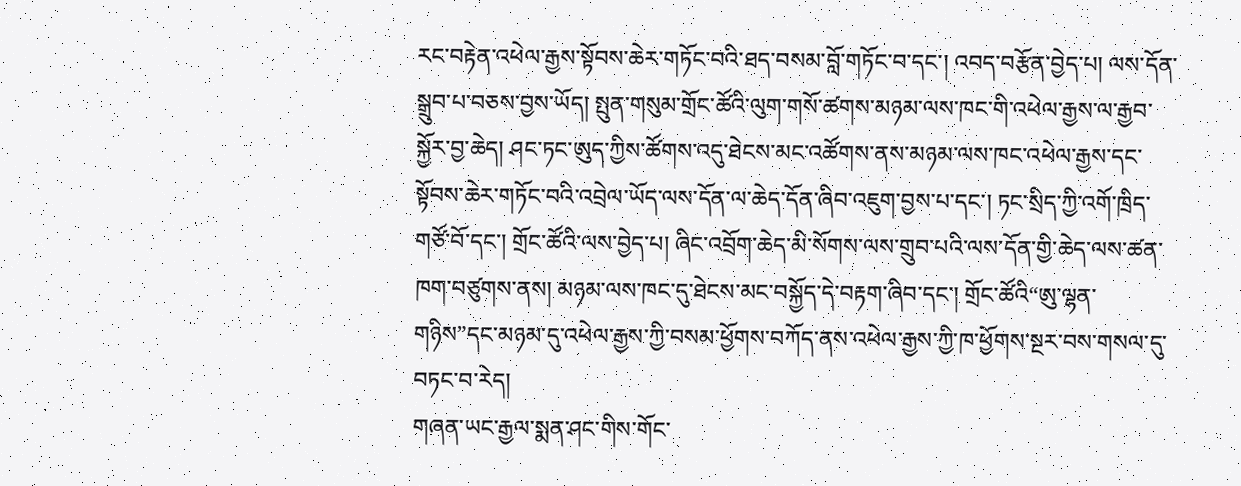རང་བརྟེན་འཕེལ་རྒྱས་སྟོབས་ཆེར་གཏོང་བའི་ཐད་བསམ་བློ་གཏོང་བ་དང་། འབད་བརྩོན་བྱེད་པ། ལས་དོན་སྒྲུབ་པ་བཅས་བྱས་ཡོད། སྤུན་གསུམ་གྲོང་ཚོའི་ལུག་གསོ་ཚགས་མཉམ་ལས་ཁང་གི་འཕེལ་རྒྱས་ལ་རྒྱབ་སྐྱོར་བྱ་ཆེད། ཤང་ཏང་ཨུད་ཀྱིས་ཚོགས་འདུ་ཐེངས་མང་འཚོགས་ནས་མཉམ་ལས་ཁང་འཕེལ་རྒྱས་དང་སྟོབས་ཆེར་གཏོང་བའི་འབྲེལ་ཡོད་ལས་དོན་ལ་ཆེད་དོན་ཞིབ་འཇུག་བྱས་པ་དང་། ཏང་སྲིད་ཀྱི་འགོ་ཁྲིད་གཙོ་བོ་དང་། གྲོང་ཚོའི་ལས་བྱེད་པ། ཞིང་འབྲོག་ཆེད་མི་སོགས་ལས་གྲུབ་པའི་ལས་དོན་གྱི་ཆེད་ལས་ཚན་ཁག་བཙུགས་ནས། མཉམ་ལས་ཁང་དུ་ཐེངས་མང་བསྐྱོད་དེ་བརྟག་ཞིབ་དང་། གྲོང་ཚོའི“ཨུ་ལྷན་གཉིས”དང་མཉམ་དུ་འཕེལ་རྒྱས་ཀྱི་བསམ་ཕྱོགས་བཀོད་ནས་འཕེལ་རྒྱས་ཀྱི་ཁ་ཕྱོགས་སྔར་བས་གསལ་དུ་བཏང་བ་རེད།
གཞན་ཡང་རྒྱལ་སྨན་ཤང་གིས་གོང་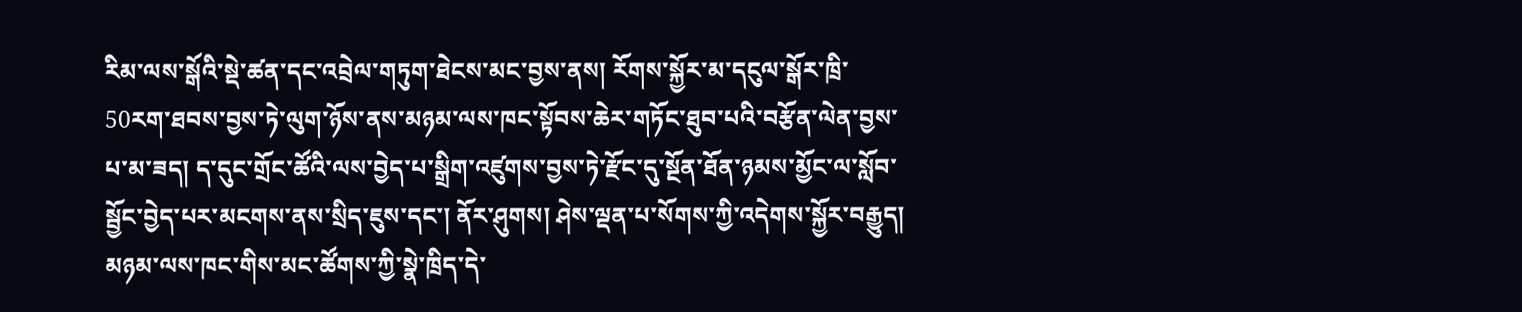རིམ་ལས་སྒོའི་སྡེ་ཚན་དང་འབྲེལ་གཏུག་ཐེངས་མང་བྱས་ནས། རོགས་སྐྱོར་མ་དངུལ་སྒོར་ཁྲི་50རག་ཐབས་བྱས་ཏེ་ལུག་ཉོས་ནས་མཉམ་ལས་ཁང་སྟོབས་ཆེར་གཏོང་ཐུབ་པའི་བརྩོན་ལེན་བྱས་པ་མ་ཟད། ད་དུང་གྲོང་ཚོའི་ལས་བྱེད་པ་སྒྲིག་འཛུགས་བྱས་ཏེ་རྫོང་དུ་སྔོན་ཐོན་ཉམས་མྱོང་ལ་སློབ་སྦྱོང་བྱེད་པར་མངགས་ནས་སྲིད་ཇུས་དང་། ནོར་ཤུགས། ཤེས་ལྡན་པ་སོགས་ཀྱི་འདེགས་སྐྱོར་བརྒྱུད། མཉམ་ལས་ཁང་གིས་མང་ཚོགས་ཀྱི་སྣེ་ཁྲིད་དེ་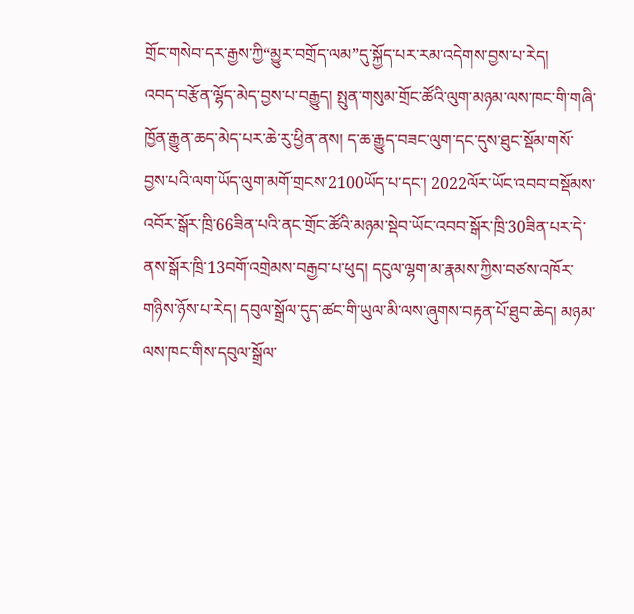གྲོང་གསེབ་དར་རྒྱས་ཀྱི“མྱུར་བགྲོད་ལམ”དུ་སྐྱོད་པར་རམ་འདེགས་བྱས་པ་རེད།
འབད་བརྩོན་ལྷོད་མེད་བྱས་པ་བརྒྱུད། སྤུན་གསུམ་གྲོང་ཚོའི་ལུག་མཉམ་ལས་ཁང་གི་གཞི་ཁྱོན་རྒྱུན་ཆད་མེད་པར་ཆེ་རུ་ཕྱིན་ནས། ད་ཆ་རྒྱུད་བཟང་ལུག་དང་དུས་ཐུང་སྡོམ་གསོ་བྱས་པའི་ལག་ཡོད་ལུག་མགོ་གྲངས་2100ཡོད་པ་དང་། 2022ལོར་ཡོང་འབབ་བསྡོམས་འབོར་སྒོར་ཁྲི་66ཟིན་པའི་ནང་གྲོང་ཚོའི་མཉམ་སྡེབ་ཡོང་འབབ་སྒོར་ཁྲི་30ཟིན་པར་དེ་ནས་སྒོར་ཁྲི་13བགོ་འགྲེམས་བརྒྱབ་པ་ཕུད། དངུལ་ལྷག་མ་རྣམས་ཀྱིས་བཙས་འཁོར་གཉིས་ཉོས་པ་རེད། དབུལ་སྒྲོལ་དུད་ཚང་གི་ཡུལ་མི་ལས་ཞུགས་བརྟན་པོ་ཐུབ་ཆེད། མཉམ་ལས་ཁང་གིས་དབུལ་སྒྲོལ་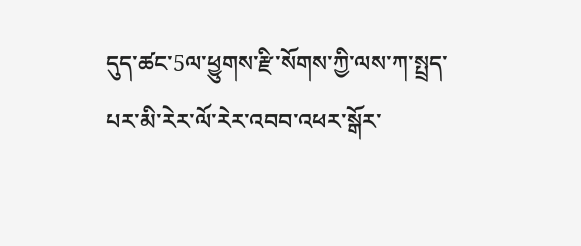དུད་ཚང་5ལ་ཕྱུགས་རྫི་སོགས་ཀྱི་ལས་ཀ་སྤྲད་པར་མི་རེར་ལོ་རེར་འབབ་འཕར་སྒོར་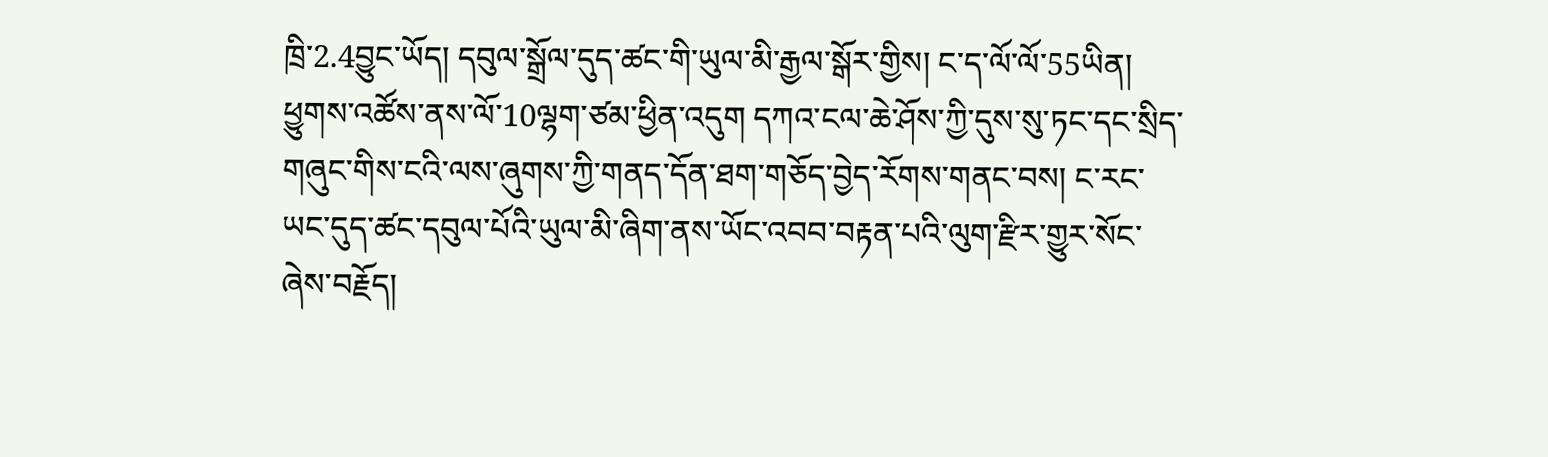ཁྲི་2.4བྱུང་ཡོད། དབུལ་སྒྲོལ་དུད་ཚང་གི་ཡུལ་མི་རྒྱལ་སྒོར་གྱིས། ང་ད་ལོ་ལོ་55ཡིན། ཕྱུགས་འཚོས་ནས་ལོ་10ལྷག་ཙམ་ཕྱིན་འདུག དཀའ་ངལ་ཆེ་ཤོས་ཀྱི་དུས་སུ་ཏང་དང་སྲིད་གཞུང་གིས་ངའི་ལས་ཞུགས་ཀྱི་གནད་དོན་ཐག་གཅོད་བྱེད་རོགས་གནང་བས། ང་རང་ཡང་དུད་ཚང་དབུལ་པོའི་ཡུལ་མི་ཞིག་ནས་ཡོང་འབབ་བརྟན་པའི་ལུག་རྫིར་གྱུར་སོང་ཞེས་བརྗོད།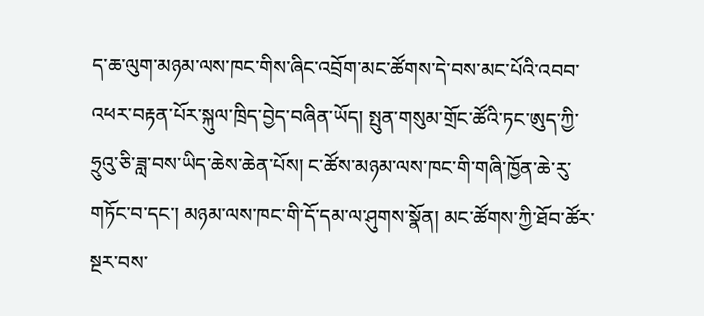ད་ཆ་ལུག་མཉམ་ལས་ཁང་གིས་ཞིང་འབྲོག་མང་ཚོགས་དེ་བས་མང་པོའི་འབབ་འཕར་བརྟན་པོར་སྐུལ་ཁྲིད་བྱེད་བཞིན་ཡོད། སྤུན་གསུམ་གྲོང་ཚོའི་ཏང་ཨུད་ཀྱི་ཧྲུའུ་ཅི་ཟླ་བས་ཡིད་ཆེས་ཆེན་པོས། ང་ཚོས་མཉམ་ལས་ཁང་གི་གཞི་ཁྱོན་ཆེ་རུ་གཏོང་བ་དང་། མཉམ་ལས་ཁང་གི་དོ་དམ་ལ་ཤུགས་སྣོན། མང་ཚོགས་ཀྱི་ཐོབ་ཚོར་སྔར་བས་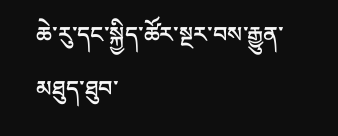ཆེ་རུ་དང་སྐྱིད་ཚོར་སྔར་བས་རྒྱུན་མཐུད་ཐུབ་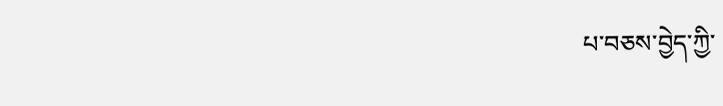པ་བཅས་བྱེད་ཀྱི་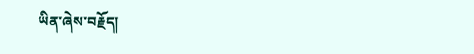ཡིན་ཞེས་བརྗོད།